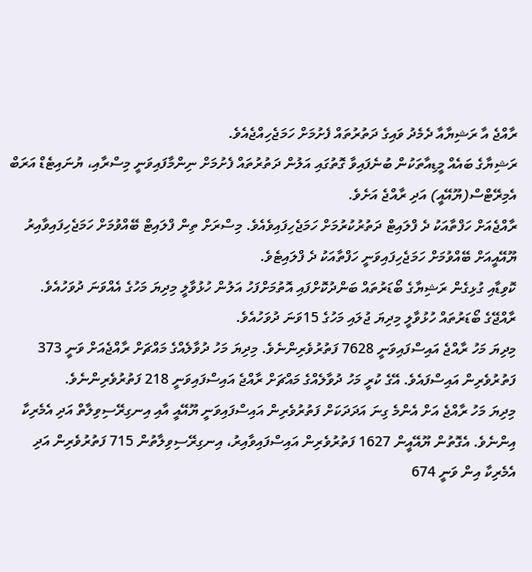ރާއްޖެ އާ ރަޝިޔާއާ ދެމެދު ވައިގެ ދަތުރުތައް ފެށުމަށް ހަމަޖެހިއްޖެއެވެ.
ރަޝިޔާގެ ބައެއް މީޑިއާތަކުން ބުނެފައިވާ ގޮތުގައި އަލުން ދަތުރުތައް ފެށުމަށް ނިންމާފައިވަނީ މިސްރާއި، ޔުނައިޓެޑް އަރަބް އެމިރޭޓްސް(ޔޫއޭއީ) އަދި ރާއްޖެ އަށެވެ.
ރާއްޖެއަށް ހަފްތާއަކު ދެ ފްލައިޓް ދަތުރުކުރުމަށް ހަމަޖެހިފައިވެއެވެ. މިސްރަށް ތިން ފްލައިޓް ބޭއްވުމަށް ހަމަޖެހިފައިވާއިރު ޔޫއޭއީއަށް ބޭއްވުމަށް ހަމަޖެހިފައިވަނީ ހަފްތާއަކު ދެ ފްލައިޓެވެ.
ކޮވިޑާއި ގުޅިގެން ރަޝިޔާގެ ބޯޑަރުތައް ބަންދުކޮށްފައި އޮތުމަށްފަހު އަލުން ހުޅުވާލީ މިދިޔަ މަހުގެ އެއްވަނަ ދުވަހުއެވެ. ރާއްޖޭގެ ބޯޑަރުތައް ހުޅުވާލީ މިދިޔަ ޖުލައި މަހުގެ 15ވަނަ ދުވަހުއެވެ.
މިދިޔަ މަހު ރާއްޖެ އައިސްފައިވަނީ 7628 ފަތުރުވެރިންނެވެ. މިދިޔަ މަހު ދުވާލެއްގެ މައްޗަށް ރާއްޖެއަށް ވަނީ 373 ފަތުރުވެރިން އައިސްފައެވެ. އޭގެ ކުރީ މަހު ދުވާލެއްގެ މައްޗަށް ރާއްޖެ އައިސްފައިވަނީ 218 ފަތުރުވެރިންނެވެ.
މިދިޔަ މަހު ރާއްޖެ އަށް އެންމެ ގިނަ އަދަދަކަށް ފަތުރުވެރިން އައިސްފައިވަނީ ޔޫއޭއީ އާއި އިނގިރޭސިވިލާތް އަދި އެމެރިކާ އިންނެވެ. އެގޮތުން ޔޫއޭއީން 1627 ފަތުރުވެރިން އައިސްފައިވާއިރު، އިނގިރޭސިވިލާތުން 715 ފަތުރުވެރިން އަދި އެމެރިކާ އިން ވަނީ 674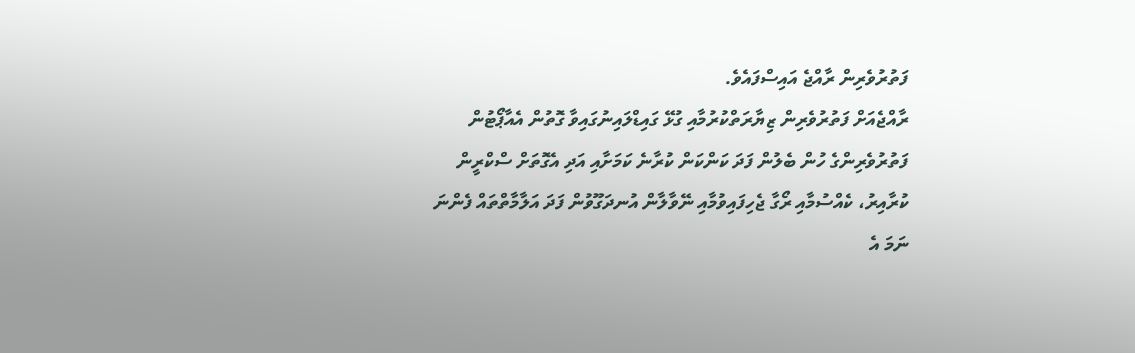ފަތުރުވެރިން ރާއްޖެ އައިސްފައެވެ.
ރާއްޖެއަށް ފަތުރުވެރިން ޒިޔާރަތްކުރުމާއި ގުޅޭ ގައިޑްލައިނުގައިވާ ގޮތުން އެއާޕޯޓުން ފަތުރުވެރިންގެ ހުން ބެލުން ފަދަ ކަންކަން ކުރާނެ ކަމަށާއި އަދި އެގޮތަށް ސްކްރީން ކުރާއިރު، ކެއްސުމާއި ރޯގާ ޖެހިފައިވުމާއި ނޭވާލާން އުނދަގޫވުން ފަދަ އަލާމާތްތައް ފެންނަ ނަމަ އެ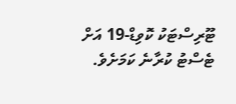ޓޫރިސްޓަކު ކޮވިޑް-19 އަށް ޓެސްޓު ކުރާނެ ކަމަށެވެ.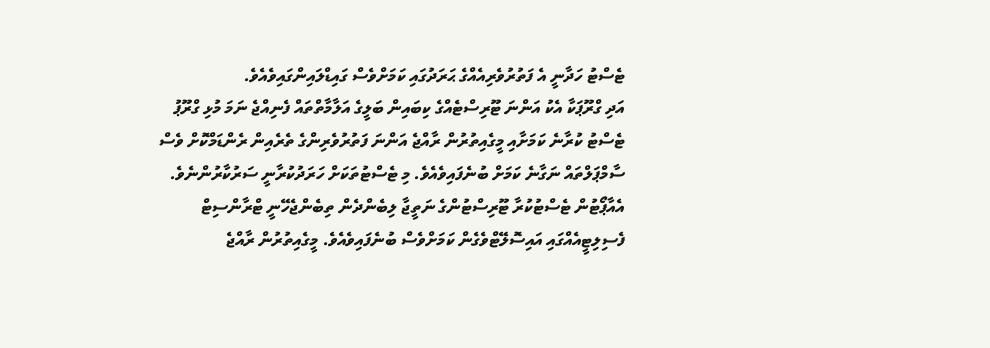ޓެސްޓު ހަދާނީ އެ ފަތުރުވެރިއެއްގެ ޙަރަދުގައި ކަމަށްވެސް ގައިޑްލައިންގައިވެއެވެ.
އަދި ގްރޫޕަކާ އެކު އަންނަ ޓޫރިސްޓެއްގެ ކިބައިން ބަލީގެ އަލާމާތްތައް ފެނިއްޖެ ނަމަ މުޅި ގްރޫޕު ޓެސްޓު ކުރާނެ ކަމަށާއި މީގެއިތުރުން ރާއްޖެ އަންނަ ފަތުރުވެރިންގެ ތެރެއިން ރެންޑަމްކޮށް ވެސް ސާމްޕަލްތައް ނަގާނެ ކަމަށް ބުނެފައިވެއެވެ. މި ޓެސްޓުތަކަށް ހަރަދުކުރާނީ ސަރުކާރުންނެވެ.
އެއާޕޯޓުން ޓެސްޓުކުރާ ޓޫރިސްޓުންގެ ނަތީޖާ ލިބެންދެން ތިބެންޖެހޭނީ ޓްރާންސިޓް ފެސިލިޓީއެއްގައި އައިސޮލޭޓްވެގެން ކަމަށްވެސް ބުނެފައިވެއެވެ. މީގެއިތުރުން ރާއްޖެ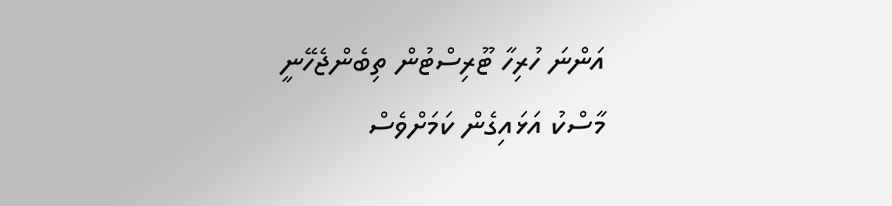އަންނަ ހުރިހާ ޓޫރިސްޓުން ތިބެންޖެހޭނީ މާސްކު އަޅައިގެން ކަމަށްވެސް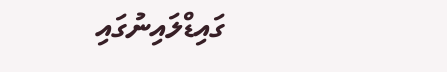ގައިޑްލައިނުގައި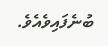ބުނެފައިވެއެވެ.